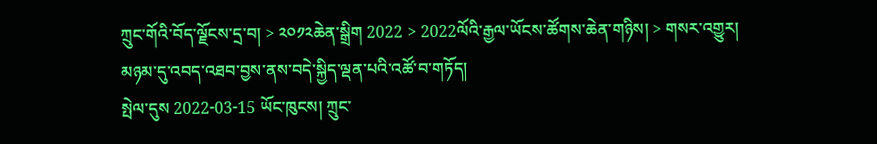ཀྲུང་གོའི་བོད་ལྗོངས་དྲ་བ། > ༢༠༡༢ཆེན་སྒྲིག 2022 > 2022ལོའི་རྒྱལ་ཡོངས་ཚོགས་ཆེན་གཉིས། > གསར་འགྱུར།
མཉམ་དུ་འབད་འཐབ་བྱས་ནས་བདེ་སྐྱིད་ལྡན་པའི་འཚོ་བ་གཏོད།
སྤེལ་དུས 2022-03-15 ཡོང་ཁུངས། ཀྲུང་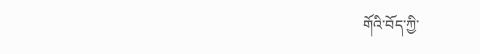གོའི་བོད་ཀྱི་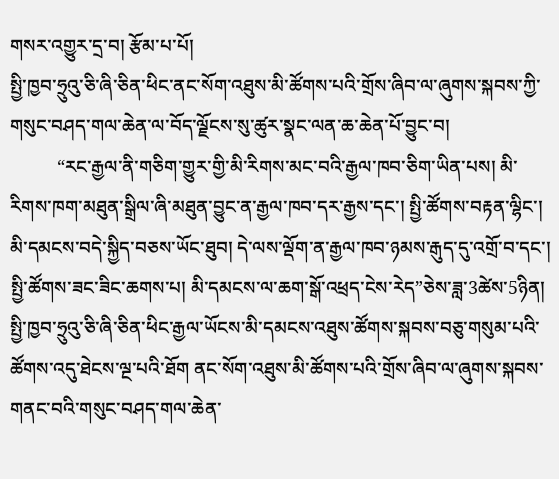གསར་འགྱུར་དྲ་བ། རྩོམ་པ་པོ།
སྤྱི་ཁྱབ་ཧྲུའུ་ཅི་ཞི་ཅིན་ཕིང་ནང་སོག་འཐུས་མི་ཚོགས་པའི་གྲོས་ཞིབ་ལ་ཞུགས་སྐབས་ཀྱི་གསུང་བཤད་གལ་ཆེན་ལ་བོད་ལྗོངས་སུ་ཚུར་སྣང་ལན་ཆ་ཆེན་པོ་བྱུང་བ།
          “རང་རྒྱལ་ནི་གཅིག་གྱུར་གྱི་མི་རིགས་མང་བའི་རྒྱལ་ཁབ་ཅིག་ཡིན་པས། མི་རིགས་ཁག་མཐུན་སྒྲིལ་ཞི་མཐུན་བྱུང་ན་རྒྱལ་ཁབ་དར་རྒྱས་དང་། སྤྱི་ཚོགས་བརྟན་ལྷིང་། མི་དམངས་བདེ་སྐྱིད་བཅས་ཡོང་ཐུབ། དེ་ལས་ལྡོག་ན་རྒྱལ་ཁབ་ཉམས་རྒུད་དུ་འགྲོ་བ་དང་། སྤྱི་ཚོགས་ཟང་ཟིང་ཆགས་པ། མི་དམངས་ལ་ཆག་སྒོ་འཕྲད་ངེས་རེད”ཅེས་ཟླ་3ཚེས་5ཉིན། སྤྱི་ཁྱབ་ཧྲུའུ་ཅི་ཞི་ཅིན་ཕིང་རྒྱལ་ཡོངས་མི་དམངས་འཐུས་ཚོགས་སྐབས་བཅུ་གསུམ་པའི་ཚོགས་འདུ་ཐེངས་ལྔ་པའི་ཐོག ནང་སོག་འཐུས་མི་ཚོགས་པའི་གྲོས་ཞིབ་ལ་ཞུགས་སྐབས་གནང་བའི་གསུང་བཤད་གལ་ཆེན་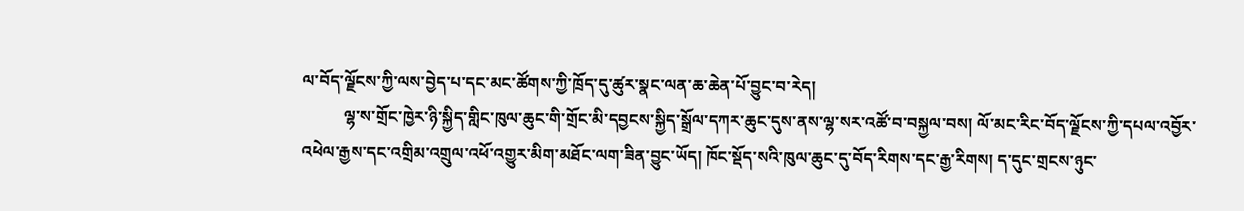ལ་བོད་ལྗོངས་ཀྱི་ལས་བྱེད་པ་དང་མང་ཚོགས་ཀྱི་ཁྲོད་དུ་ཚུར་སྣང་ལན་ཆ་ཆེན་པོ་བྱུང་བ་རེད།
          ལྷ་ས་གྲོང་ཁྱེར་ཉི་སྐྱིད་གླིང་ཁུལ་ཆུང་གི་གྲོང་མི་དབྱངས་སྐྱིད་སྒྲོལ་དཀར་ཆུང་དུས་ནས་ལྷ་སར་འཚོ་བ་བསྐྱལ་བས། ལོ་མང་རིང་བོད་ལྗོངས་ཀྱི་དཔལ་འབྱོར་འཕེལ་རྒྱས་དང་འགྲིམ་འགྲུལ་འཕོ་འགྱུར་མིག་མཐོང་ལག་ཟིན་བྱུང་ཡོད། ཁོང་སྡོད་སའི་ཁུལ་ཆུང་དུ་བོད་རིགས་དང་རྒྱ་རིགས། ད་དུང་གྲངས་ཉུང་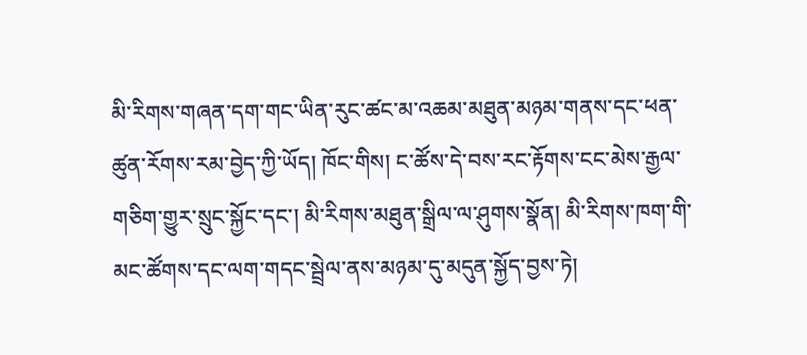མི་རིགས་གཞན་དག་གང་ཡིན་རུང་ཚང་མ་འཆམ་མཐུན་མཉམ་གནས་དང་ཕན་ཚུན་རོགས་རམ་བྱེད་ཀྱི་ཡོད། ཁོང་གིས། ང་ཚོས་དེ་བས་རང་རྟོགས་ངང་མེས་རྒྱལ་གཅིག་གྱུར་སྲུང་སྐྱོང་དང་། མི་རིགས་མཐུན་སྒྲིལ་ལ་ཤུགས་སྣོན། མི་རིགས་ཁག་གི་མང་ཚོགས་དང་ལག་གདང་སྦྲེལ་ནས་མཉམ་དུ་མདུན་སྐྱོད་བྱས་ཏེ།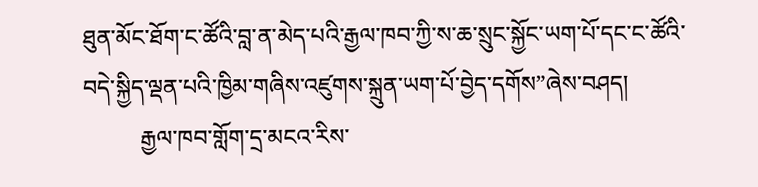ཐུན་མོང་ཐོག་ང་ཚོའི་བླ་ན་མེད་པའི་རྒྱལ་ཁབ་ཀྱི་ས་ཆ་སྲུང་སྐྱོང་ཡག་པོ་དང་ང་ཚོའི་བདེ་སྐྱིད་ལྡན་པའི་ཁྱིམ་གཞིས་འཛུགས་སྐྲུན་ཡག་པོ་བྱེད་དགོས”ཞེས་བཤད།
          རྒྱལ་ཁབ་གློག་དྲ་མངའ་རིས་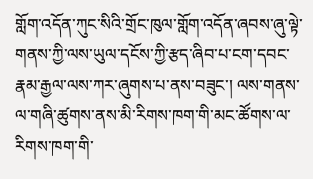གློག་འདོན་ཀུང་སིའི་གྲོང་ཁུལ་གློག་འདོན་ཞབས་ཞུ་ལྟེ་གནས་ཀྱི་ལས་ཡུལ་དངོས་ཀྱི་རྩད་ཞིབ་པ་ངག་དབང་རྣམ་རྒྱལ་ལས་ཀར་ཞུགས་པ་ནས་བཟུང་། ལས་གནས་ལ་གཞི་ཚུགས་ནས་མི་རིགས་ཁག་གི་མང་ཚོགས་ལ་རིགས་ཁག་གི་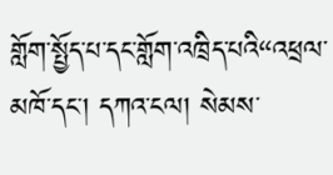གློག་སྤྱོད་པ་དང་གློག་འཁྲིད་པའི“འཕྲལ་མཁོ་དང་། དཀའ་ངལ། སེམས་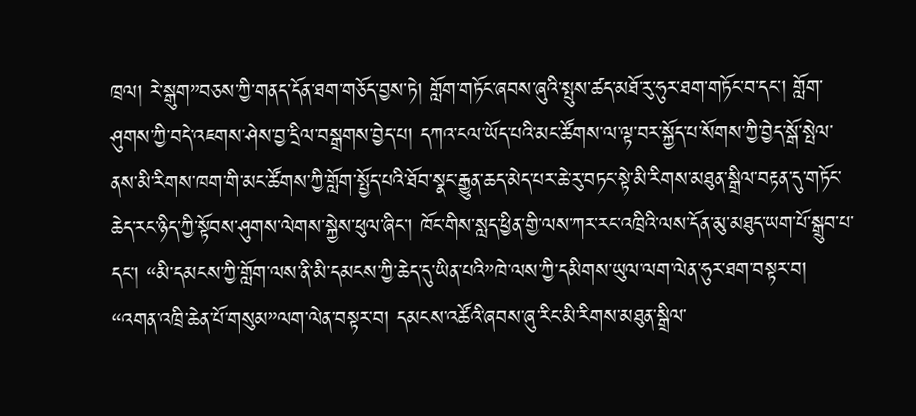ཁྲལ། རེ་སྒུག”བཅས་ཀྱི་གནད་དོན་ཐག་གཅོད་བྱས་ཏེ། གློག་གཏོང་ཞབས་ཞུའི་སྤུས་ཚད་མཐོ་རུ་ཧུར་ཐག་གཏོང་བ་དང་། གློག་ཤུགས་ཀྱི་བདེ་འཇགས་ཤེས་བྱ་དྲིལ་བསྒྲགས་བྱེད་པ། དཀའ་ངལ་ཡོད་པའི་མང་ཚོགས་ལ་ལྟ་བར་སྐྱོད་པ་སོགས་ཀྱི་བྱེད་སྒོ་སྤེལ་ནས་མི་རིགས་ཁག་གི་མང་ཚོགས་ཀྱི་གློག་སྤྱོད་པའི་ཐོབ་སྣང་རྒྱུན་ཆད་མེད་པར་ཆེ་རུ་བཏང་སྟེ་མི་རིགས་མཐུན་སྒྲིལ་བརྟན་དུ་གཏོང་ཆེད་རང་ཉིད་ཀྱི་སྟོབས་ཤུགས་ལེགས་སྐྱེས་ཕུལ་ཞིང་། ཁོང་གིས་སླད་ཕྱིན་གྱི་ལས་ཀར་རང་འཁྲིའི་ལས་དོན་མུ་མཐུད་ཡག་པོ་སྒྲུབ་པ་དང་། “མི་དམངས་ཀྱི་གློག་ལས་ནི་མི་དམངས་ཀྱི་ཆེད་དུ་ཡིན་པའི”ཁེ་ལས་ཀྱི་དམིགས་ཡུལ་ལག་ལེན་ཧུར་ཐག་བསྟར་བ། “འགན་འཁྲི་ཆེན་པོ་གསུམ”ལག་ལེན་བསྟར་བ། དམངས་འཚོའི་ཞབས་ཞུ་རིང་མི་རིགས་མཐུན་སྒྲིལ་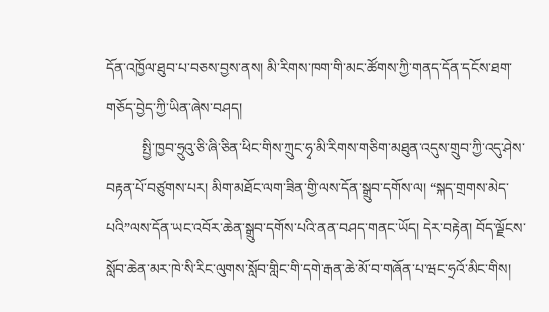དོན་འཁྱོལ་ཐུབ་པ་བཅས་བྱས་ནས། མི་རིགས་ཁག་གི་མང་ཚོགས་ཀྱི་གནད་དོན་དངོས་ཐག་གཅོད་བྱེད་ཀྱི་ཡིན་ཞེས་བཤད།
          སྤྱི་ཁྱབ་ཧྲུའུ་ཅི་ཞི་ཅིན་ཕིང་གིས་ཀྲུང་ཧྭ་མི་རིགས་གཅིག་མཐུན་འདུས་གྲུབ་ཀྱི་འདུ་ཤེས་བརྟན་པོ་བཙུགས་པར། མིག་མཐོང་ལག་ཟིན་གྱི་ལས་དོན་སྒྲུབ་དགོས་ལ། “སྐད་གྲགས་མེད་པའི”ལས་དོན་ཡང་འབོར་ཆེན་སྒྲུབ་དགོས་པའི་ནན་བཤད་གནང་ཡོད། དེར་བརྟེན། བོད་ལྗོངས་སློབ་ཆེན་མར་ཁེ་སི་རིང་ལུགས་སློབ་གླིང་གི་དགེ་རྒན་ཆེ་མོ་བ་གཞོན་པ་ཝང་ཧྲའོ་མིང་གིས།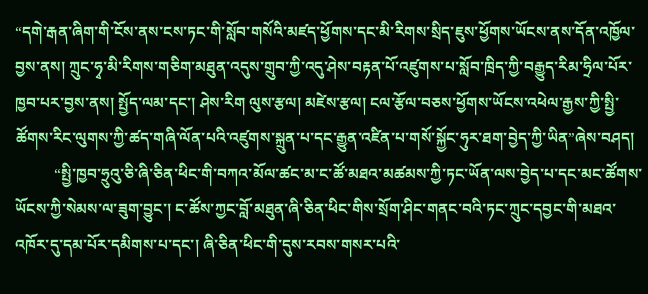“དགེ་རྒན་ཞིག་གི་ངོས་ནས་ངས་ཏང་གི་སློབ་གསོའི་མཛད་ཕྱོགས་དང་མི་རིགས་སྲིད་ཇུས་ཕྱོགས་ཡོངས་ནས་དོན་འཁྱོལ་བྱས་ནས། ཀྲུང་ཧྭ་མི་རིགས་གཅིག་མཐུན་འདུས་གྲུབ་ཀྱི་འདུ་ཤེས་བརྟན་པོ་འཛུགས་པ་སློབ་ཁྲིད་ཀྱི་བརྒྱུད་རིམ་ཧྲིལ་པོར་ཁྱབ་པར་བྱས་ནས། སྤྱོད་ལམ་དང་། ཤེས་རིག ལུས་རྩལ། མཛེས་རྩལ། ངལ་རྩོལ་བཅས་ཕྱོགས་ཡོངས་འཕེལ་རྒྱས་ཀྱི་སྤྱི་ཚོགས་རིང་ལུགས་ཀྱི་ཚད་གཞི་ལོན་པའི་འཛུགས་སྐྲུན་པ་དང་རྒྱུན་འཛིན་པ་གསོ་སྐྱོང་ཧུར་ཐག་བྱེད་ཀྱི་ཡིན”ཞེས་བཤད།
          “སྤྱི་ཁྱབ་ཧྲུའུ་ཅི་ཞི་ཅིན་ཕིང་གི་བཀའ་མོལ་ཚང་མ་ང་ཚོ་མཐའ་མཚམས་ཀྱི་ཏང་ཡོན་ལས་བྱེད་པ་དང་མང་ཚོགས་ཡོངས་ཀྱི་སེམས་ལ་ཟུག་བྱུང་། ང་ཚོས་ཀྱང་བློ་མཐུན་ཞི་ཅིན་ཕིང་གིས་སྲོག་ཤིང་གནང་བའི་ཏང་ཀྲུང་དབྱང་གི་མཐའ་འཁོར་དུ་དམ་པོར་དམིགས་པ་དང་། ཞི་ཅིན་ཕིང་གི་དུས་རབས་གསར་པའི་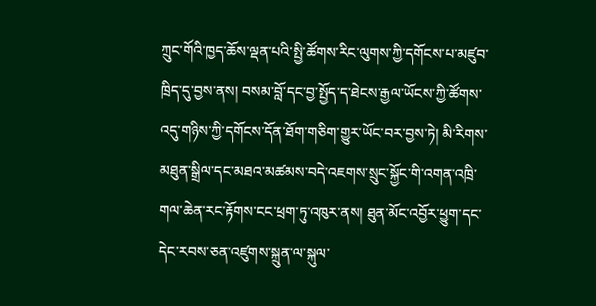ཀྲུང་གོའི་ཁྱད་ཆོས་ལྡན་པའི་སྤྱི་ཚོགས་རིང་ལུགས་ཀྱི་དགོངས་པ་མཛུབ་ཁྲིད་དུ་བྱས་ནས། བསམ་བློ་དང་བྱ་སྤྱོད་ད་ཐེངས་རྒྱལ་ཡོངས་ཀྱི་ཚོགས་འདུ་གཉིས་ཀྱི་དགོངས་དོན་ཐོག་གཅིག་གྱུར་ཡོང་བར་བྱས་ཏེ། མི་རིགས་མཐུན་སྒྲིལ་དང་མཐའ་མཚམས་བདེ་འཇགས་སྲུང་སྐྱོང་གི་འགན་འཁྲི་གལ་ཆེན་རང་རྟོགས་ངང་ཕྲག་ཏུ་འཁུར་ནས། ཐུན་མོང་འབྱོར་ཕྱུག་དང་དེང་རབས་ཅན་འཛུགས་སྐྲུན་ལ་སྐུལ་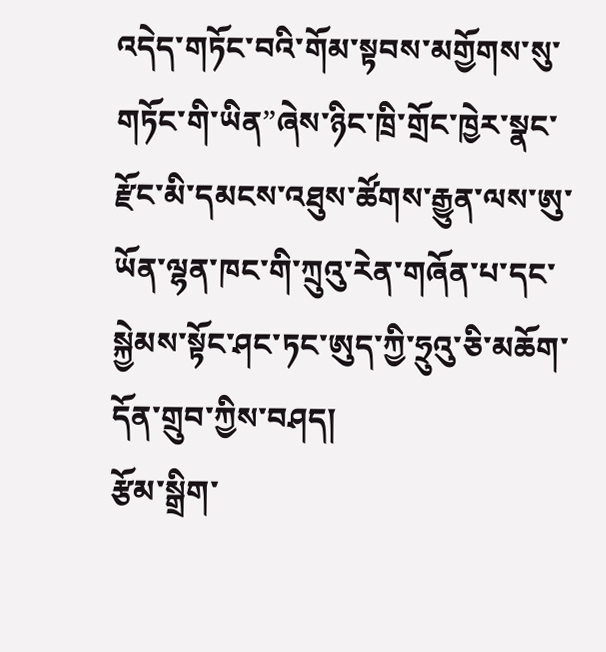འདེད་གཏོང་བའི་གོམ་སྟབས་མགྱོགས་སུ་གཏོང་གི་ཡིན”ཞེས་ཉིང་ཁྲི་གྲོང་ཁྱེར་སྣང་རྫོང་མི་དམངས་འཐུས་ཚོགས་རྒྱུན་ལས་ཨུ་ཡོན་ལྷན་ཁང་གི་ཀྲུའུ་རེན་གཞོན་པ་དང་སྐྱེམས་སྟོང་ཤང་ཏང་ཨུད་ཀྱི་ཧྲུའུ་ཅི་མཆོག་དོན་གྲུབ་ཀྱིས་བཤད།
རྩོམ་སྒྲིག་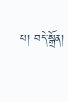པ། བདེ་སྒྲོན།